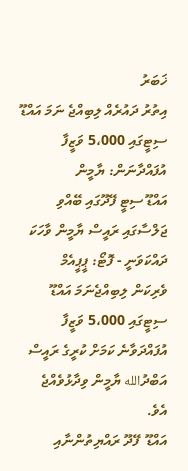ޚަބަރު
އިތުރު ދައުރެއް ލިބިއްޖެ ނަމަ އައްޑޫ ސިޓީގައި 5،000 ވަޒީފާ އުފައްދާނަން: ޔާމީން
އައްޑޫ ސިޓީ ފޭދޫގައި ބޭއްވި ޖަލްސާގައި ރައީސް ޔާމީން ވާހަކަ ދައްކަވަނީ - ފޮޓޯ: ޕީޕީއެމް
ވެރިކަން ލިބިއްޖެނަމަ އައްޑޫ ސިޓީގައި 5،000 ވަޒީފާ އުފައްދަވާނެ ކަމަށް ކުރީގެ ރައީސް އަބްދުالله ޔާމީން ވިދާޅުވެއްޖެ އެވެ.
އައްޑޫ  ފޭދޫ ރައްޔިތުންނާއި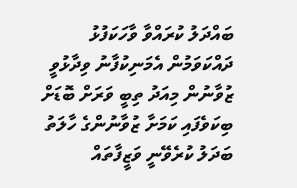ބައްދަލު ކުރައްވާ ވާހަކަފުޅު ދައްކަވަމުން އެމަނިކުފާނު ވިދާޅުވީ ޒުވާނުން މިއަދު ތިބީ ވަރަށް ބޮޑަށް ބިކަވެފައި ކަމަށާ ޒުވާނުންގެ ހާލަތު ބަދަލު ކުރެވޭނީ ވަޒީފާތައް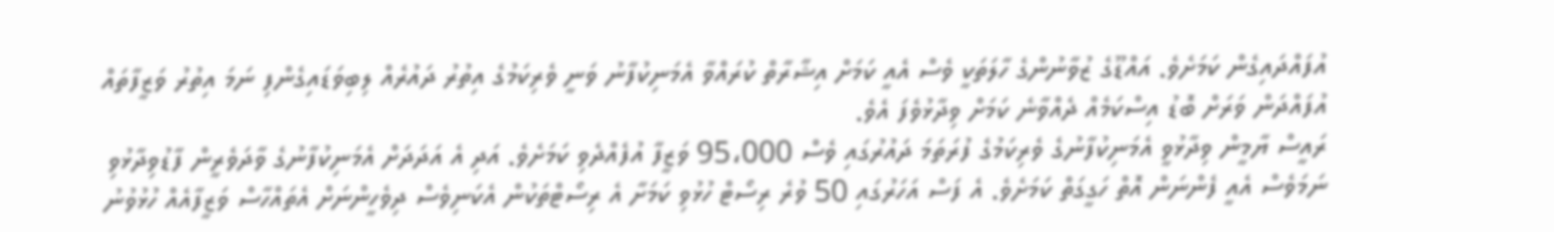އުފައްދައިގެން ކަމަށެވެ. އައްޑޫގެ ޒުވާނުންގެ ހާލަތަކީ ވެސް އެއީ ކަމަށް އިޝާރާތް ކުރައްވާ އެމަނިކުފާނު ވަނީ ވެރިކަމުގެ އިތުރު ދައުރެއް ލިބިވަޑައިގެންފި ނަމަ އިތުރު ވަޒީފާތައް އުފައްދަން ވަރަށް ބޮޑު އިސްކަމެއް ދެއްވާނެ ކަމަށް ވިދާޅުވެފަ އެވެ.
ރައީސް ޔާމީން ވިދާޅުވީ އެމަނިކުފާނުގެ ވެރިކަމުގެ ފުރަތަމަ ދައުރުގައި ވެސް 95،000 ވަޒީފާ އުފެއްދެވި ކަމަށެވެ. އަދި އެ އަދަދަށް އެމަނިކުފާނުގެ ވާދަވެރީން ފާޑުވިދާޅުވި ނަމަވެސް އެއީ ފެންނަން އޮތް ހަގީގަތް ކަމަށެވެ. އެ ފަސް އަހަރުގައި 50 ވުރެ ރިސޯޓް ހުޅުވި ކަމަށާ އެ ރިސޯޓްތަކުން އެކަނިވެސް ދިވެހީންނަށް އެތައްހާސް ވަޒީފާއެއް ހުޅުވުނު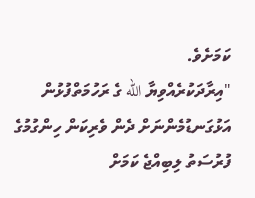ކަމަށެވެ.
"އިރާދަކުރެއްވިޔާ الله ގެ ރަހުމަތްފުޅުން އަޅުގަނޑުމެންނަށް ދެން ވެރިކަން ހިންގުމުގެ ފުރުސަތު ލިބިއްޖެ ކަމަށް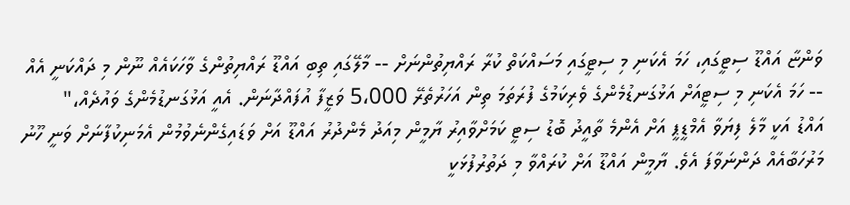ވަންޏާ އައްޑޫ ސިޓީގައި، ހަމަ އެކަނި މި ސިޓީގައި މަސައްކަތް ކުރާ ރައްޔިތުންނަށް -- މާލޭގައި ތިބި އައްޑޫ ރައްޔިތުންގެ ވާހަކައެއް ނޫން މި ދައްކަނީ އެއް -- ހަމަ އެކަނި މި ސިޓީއަށް އަޅުގަނޑުމެންގެ ވެރިކަމުގެ ފުރަތަމަ ތިން އަހަރުތެރޭ 5،000 ވަޒީފާ އުފައްދާނަން. އެއީ އަޅުގަނޑުމެންގެ ވައުދެއް،"
އައްޑު އަކީ މާލެ ފިޔަވާ އެމްޑީޕީ އަށް އެންމެ ތާއީދު ބޮޑު ސިޓީ ކަމަށްވާއިރު ޔާމީން މިއަދު މެންދުރު އައްޑޫ އަށް ވަޑައިގެންނެވުމުން އެމަނިކުފާނަށް ވަނީ ހޫނު މަރުހަބާއެއް ދަންނަވާފަ އެވެ. ޔާމީން އައްޑޫ އަށް ކުރައްވާ މި ދަތުރުފުޅަކީ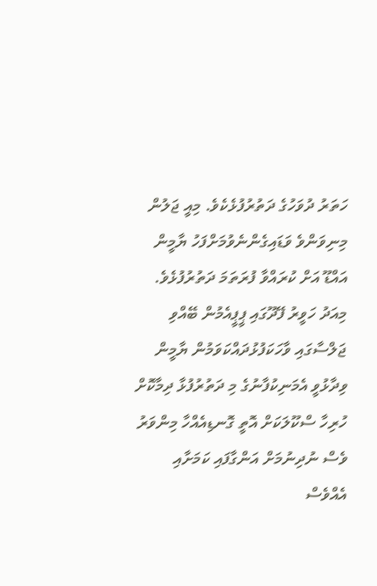ހަތަރު ދުވަހުގެ ދަތުރުފުޅެކެވެ. މިއީ ޖަލުން މިނިވަންވެ ވަޑައިގެންނެވުމަށްފަހު ޔާމީން އައްޑޫ އަށް ކުރައްވާ ފުރަތަމަ ދަތުރުފުޅެވެ.
މިއަދު ހަވީރު ފޭދޫގައި ޕީޕީއެމުން ބޭއްވި ޖަލްސާގައި ވާހަކަފުޅުދައްކަވަމުން ޔާމީން ވިދާޅުވީ އެމަނިކުފާނުގެ މި ދަތުރުފުޅާ ދިމާކޮށް ހުރިހާ ސްކޫލަކަށް އޮތީ ގޮނޑިއެއްހާ މިންވަރު ވެސް ނުދިނުމަށް އަންގާފައި ކަމަށާއި އެއްވެސް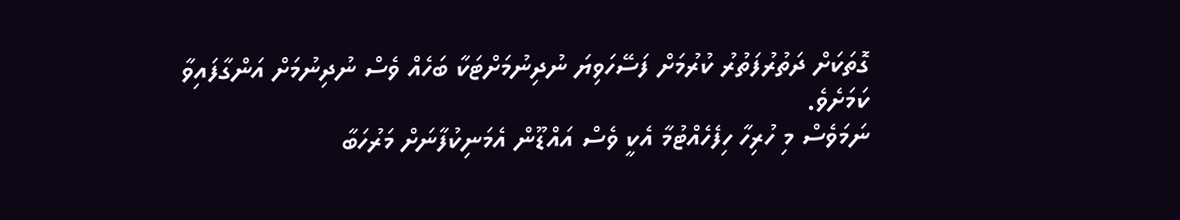ގޮތަކަށް ދަތުރުފަތުރު ކުރުމަށް ފަސޭހަވިޔަ ނުދިނުމަށްޓަކާ ބަހެއް ވެސް ނުދިނުމަށް އަންގާފައިވާ ކަމަށެވެ.
ނަމަވެސް މި ހުރިހާ ހިފެހެއްޓުމާ އެކީ ވެސް އައްޑޫން އެމަނިކުފާނަށް މަރުހަބާ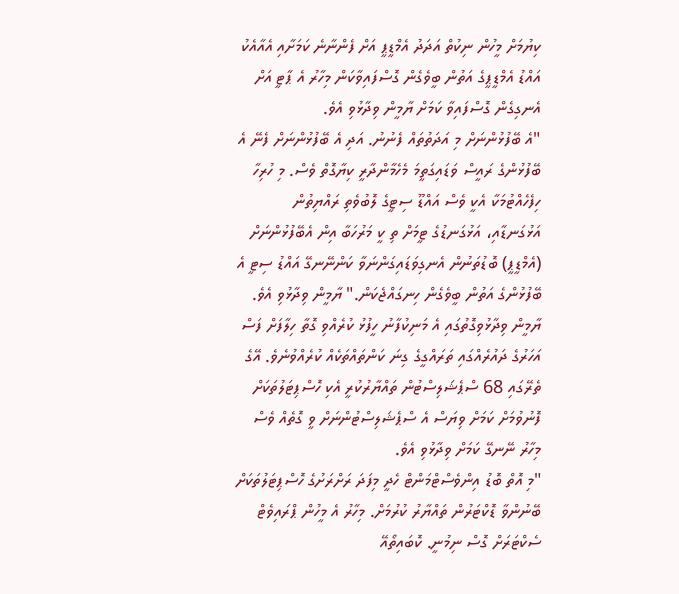ކިޔުމަށް މީހުން ނިކުތް އަދަދު އެމްޑީޕީ އަށް ފެންނާނެ ކަމަށާއި އެއާއެކު އައްޑު އެމްޑީޕީގެ އަތުން ބީވެގެން ގޮސްފައިވާކަން މިހާރު އެ ޕާޓީ އަށް އެނގިގެން ގޮސްފައިވާ ކަމަށް ޔާމީން ވިދާޅުވި އެވެ.
"އެ ބޭފުޅުންނަށް މި އަދަތުތައް ފެނުނު. އަދި އެ ބޭފުޅުންނަށް ފެނޭ އެ ބޭފުޅުންގެ ރައީސް ވަޑައިގަތީމަ މެހެމާންދާރީ ކިޔާގޮތް ވެސް. މި ހުރިހާ ހިފެހެއްޓުމަކާ އެކީ ވެސް އައްޑޫ ސިޓީގެ ލޮބުވެތި ރައްޔިތުން އަޅުގަނޑާއި، އަޅުގަނޑުގެ ޓީމަށް ތި ކީ މަރުހަބާ އިން އެބޭފުޅުންނަށް (އެމްޑީޕީ) ބޮޑުތަނުން އެނގިވަޑައިގަންނަވާ ކަންނޭނގޭ އައްޑު ސިޓީ އެ ބޭފުޅުންގެ އަތުން ބީވެގެން ހިނގައްޖެކަން." ޔާމީން ވިދާޅުވި އެވެ.
ޔާމީން ވިދާޅުވިގޮތުގައި އެ މަނިކުފާނު ހީފުޅު ކުރެއްވި ގޮތާ ހިލާފަށް ފަސް އަހަރުގެ ދައުރެއްގައި ތަރައްގީގެ ގިނަ ކަންތައްތަކެއް ކުރެއްވުނެވެ. އޭގެ ތެރޭގައި 68 ސްޕެޝަލިސްޓުން ތައްޔާރުކުރީ އެކި ހޮސްޕިޓަލުތަކަށް ފޮނުވުމަށް ކަމަށް ވިޔަސް އެ ސްޕެޝަލިސްޓުންނަށް ވީ ގޮތެއް ވެސް މިހާރު ނޭނގޭ ކަމަށް ވިދާޅުވި އެވެ.
"މި އޮތް ބޮޑު އިންވެސްޓްމަންޓް ހެދީ މިފަދަ ރަށްރަށުގެ ހޮސްޕިޓަލުތަކަށް ބޭނުންވާ ޑޮކްޓަރުން ތައްޔާރު ކުރުމަށް. މިހާރު އެ މީހުން ޕްރައިވެޓް ސެކްޓަރަށް ގޮސް ނިމުނީ. ކޮބައިތޯއޭ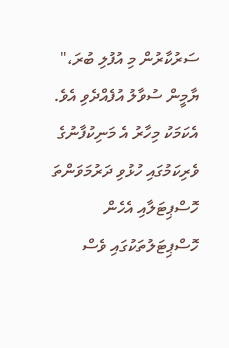ސަރުކާރުން މި އުފުލި ބުރަ،" ޔާމީން ސުވާލު އުފެއްދެވި އެވެ.
އެކަމަކު މިހާރު އެ މަނިކުފާނުގެ ވެރިކަމުގައި ހުޅުވި ދަރުމަވަންތަ ހޮސްޕިޓަލާއި އެހެން ހޮސްޕިޓަލުތަކުގައި ވެސް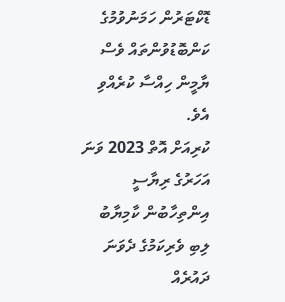ޑޮކްޓަރުން ހަމަނުވުމުގެ ކަންބޮޑުވުންތައް ވެސް ޔާމީން ހިއްސާ ކުރެއްވި އެވެ.
ކުރިއަށް އޮތް 2023 ވަނަ އަހަރުގެ ރިޔާސީ އިންތިހާބުން ކާމިޔާބު ލިބި ވެރިކަމުގެ ދެވަނަ ދައުރެއް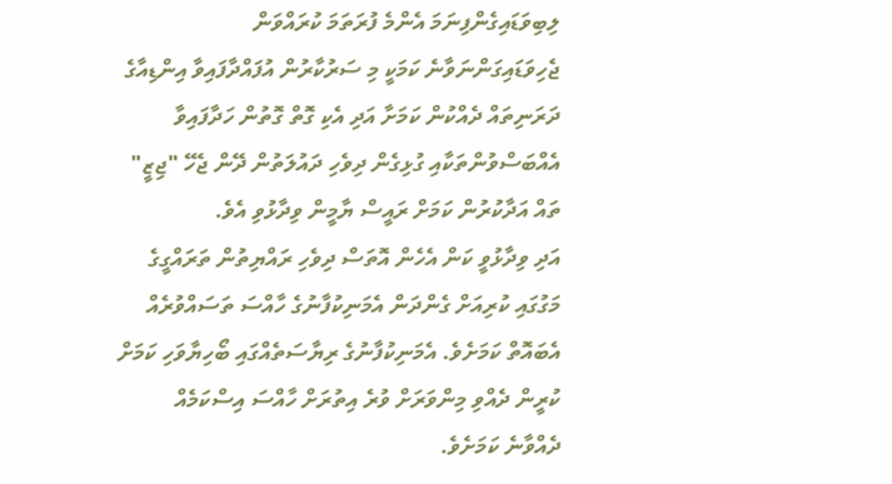ލިބިވަޑައިގެންފިނަމަ އެންމެ ފުރަތަމަ ކުރައްވަން ޖެހިވަޑައިގަންނަވާނެ ކަމަކީ މި ސަރުކާރުން އުފައްދާފައިވާ އިންޑިއާގެ ދަރަނިތައް ދެއްކުން ކަމަށާ އަދި އެކި ގޮތް ގޮތުން ހަދާފައިވާ އެއްބަސްވުންތަކާއި ގުޅިގެން ދިވެހި ދައުލަތުން ދޭން ޖެހޭ "ޖިޒީ" ތައް އަދާކުރުން ކަމަށް ރައީސް ޔާމީން ވިދާޅުވި އެވެ.
އަދި ވިދާޅުވީ ކަން އެހެން އޮތަސް ދިވެހި ރައްޔިތުން ތަރައްގީގެ މަގުގައި ކުރިއަށް ގެންދަން އެމަނިކުފާނުގެ ހާއްސަ ތަސައްވުރެއް އެބައޮތް ކަމަށެވެ. އެމަނިކުފާނުގެ ރިޔާސަތެއްގައި ބޯހިޔާވަހި ކަމަށް ކުރީން ދެއްވި މިންވަރަށް ވުރެ އިތުރަށް ހާއްސަ އިސްކަމެއް ދެއްވާނެ ކަމަށެވެ.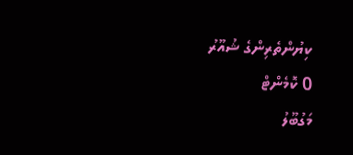ކިޔުންތެރިންގެ ޝުއޫރު
0 ކޮމެންޓް
މަގުބޫލު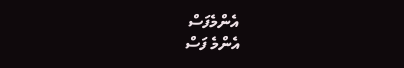އެންމެފަސް
އެންމެ ފަސް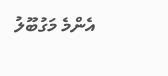އެންމެ މަގުބޫލު